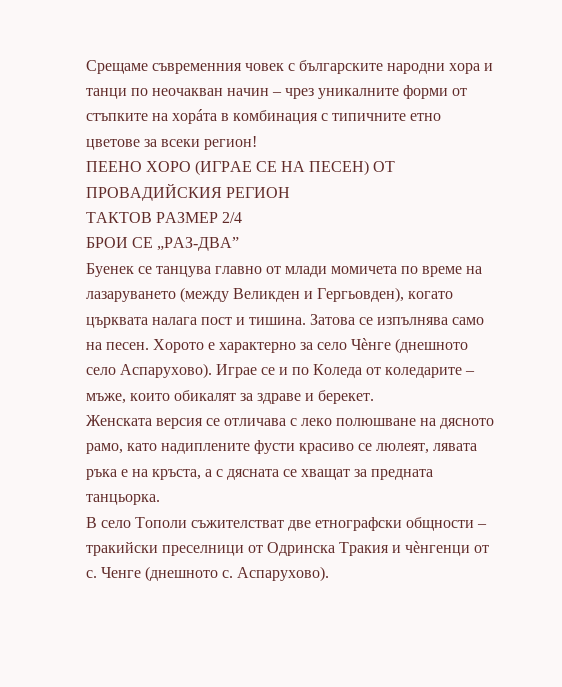Срещаме съвременния човек с българските народни хора и танци по неочакван начин – чрез уникалните форми от стъпките на хорáта в комбинация с типичните етно цветове за всеки регион!
ПЕЕНО ХОРО (ИГРАЕ СЕ НА ПЕСЕН) ОТ ПРОВАДИЙСКИЯ РЕГИОН
ТАКТОВ РАЗМЕР 2/4
БРОИ СЕ „РАЗ-ДВА”
Буенек се танцува главно от млади момичета по време на лазаруването (между Великден и Гергьовден), когато църквата налага пост и тишина. Затова се изпълнява само на песен. Хорото е характерно за село Чѐнге (днешното село Аспарухово). Играе се и по Коледа от коледарите – мъже, които обикалят за здраве и берекет.
Женската версия се отличава с леко полюшване на дясното рамо, като надиплените фусти красиво се люлеят, лявата ръка е на кръста, а с дясната се хващат за предната танцьорка.
В село Тополи съжителстват две етнографски общности – тракийски преселници от Одринска Тракия и чѐнгенци от с. Ченге (днешното с. Аспарухово).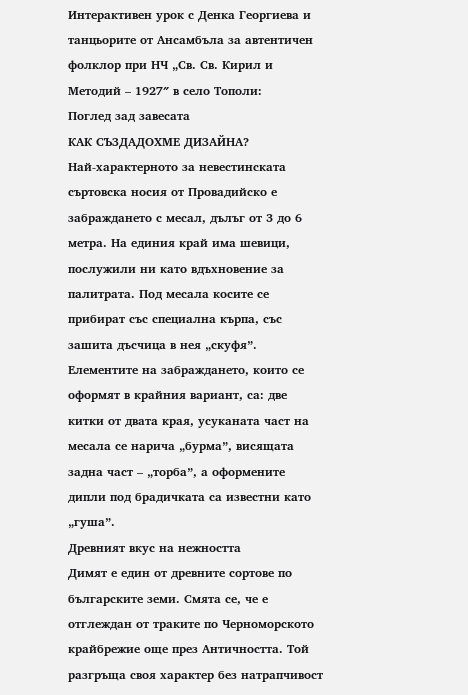Интерактивен урок с Денка Георгиева и танцьорите от Ансамбъла за автентичен фолклор при НЧ „Св. Св. Кирил и Методий – 1927″ в село Тополи:
Поглед зад завесата
КАК СЪЗДАДОХМЕ ДИЗАЙНА?
Най-характерното за невестинската съртовска носия от Прoвадийско е забраждането с месал, дълъг от 3 до 6 метра. На единия край има шевици, послужили ни като вдъхновение за палитрата. Под месала косите се прибират със специална кърпа, със зашита дъсчица в нея „скуфя”. Елементите на забраждането, които се оформят в крайния вариант, са: две китки от двата края, усуканата част на месала се нарича „бурма”, висящата задна част – „торба”, а оформените дипли под брадичката са известни като „гуша”.
Древният вкус на нежността
Димят е един от древните сортове по българските земи. Смята се, че е отглеждан от траките по Черноморското крайбрежие още през Античността. Той разгръща своя характер без натрапчивост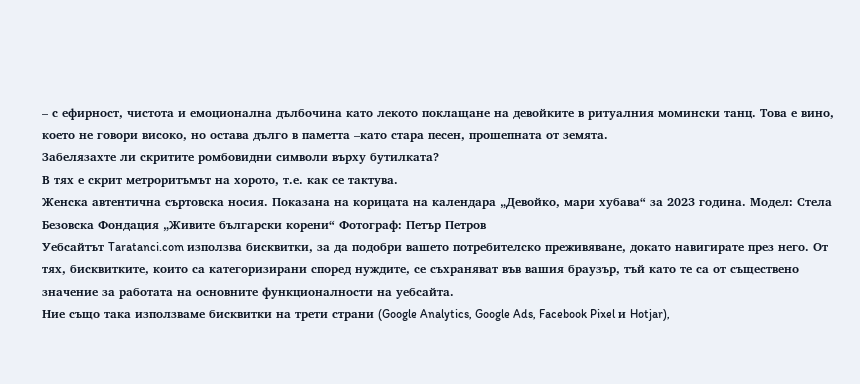– с ефирност, чистота и емоционална дълбочина като лекото поклащане на девойките в ритуалния момински танц. Това е вино, което не говори високо, но остава дълго в паметта –като стара песен, прошепната от земята.
Забелязахте ли скритите ромбовидни символи върху бутилката?
В тях е скрит метроритъмът на хорото, т.е. как се тактува.
Женска автентична съртовска носия. Показана на корицата на календара „Девойко, мари хубава“ за 2023 година. Модел: Стела Безовска Фондация „Живите български корени“ Фотограф: Петър Петров
Уебсайтът Taratanci.com използва бисквитки, за да подобри вашето потребителско преживяване, докато навигирате през него. От тях, бисквитките, които са категоризирани според нуждите, се съхраняват във вашия браузър, тъй като те са от съществено значение за работата на основните функционалности на уебсайта.
Ние също така използваме бисквитки на трети страни (Google Analytics, Google Ads, Facebook Pixel и Hotjar),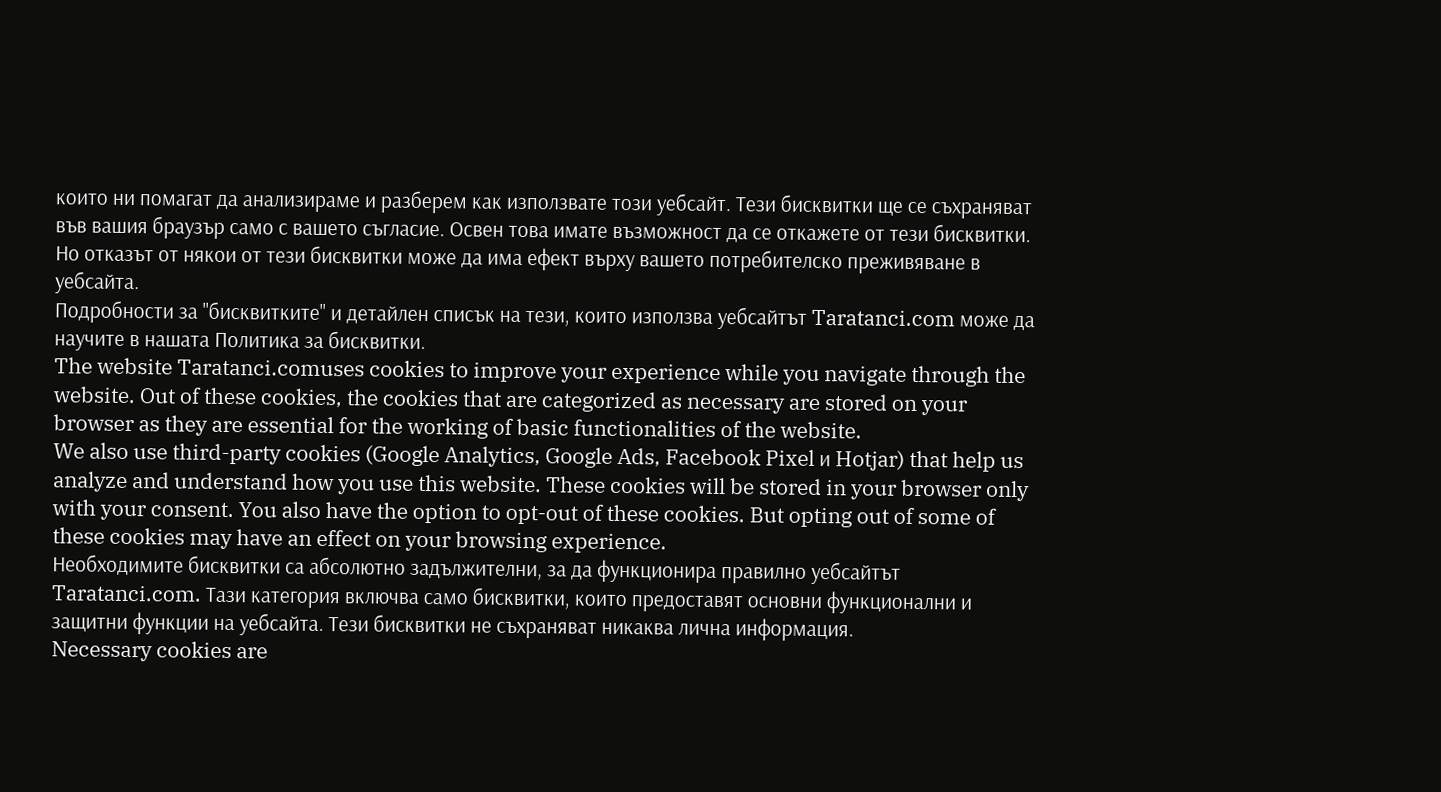които ни помагат да анализираме и разберем как използвате този уебсайт. Тези бисквитки ще се съхраняват във вашия браузър само с вашето съгласие. Освен това имате възможност да се откажете от тези бисквитки. Но отказът от някои от тези бисквитки може да има ефект върху вашето потребителско преживяване в уебсайта.
Подробности за "бисквитките" и детайлен списък на тези, които използва уебсайтът Taratanci.com може да научите в нашата Политика за бисквитки.
The website Taratanci.comuses cookies to improve your experience while you navigate through the website. Out of these cookies, the cookies that are categorized as necessary are stored on your browser as they are essential for the working of basic functionalities of the website.
We also use third-party cookies (Google Analytics, Google Ads, Facebook Pixel и Hotjar) that help us analyze and understand how you use this website. These cookies will be stored in your browser only with your consent. You also have the option to opt-out of these cookies. But opting out of some of these cookies may have an effect on your browsing experience.
Необходимите бисквитки са абсолютно задължителни, за да функционира правилно уебсайтът Taratanci.com. Тази категория включва само бисквитки, които предоставят основни функционални и защитни функции на уебсайта. Тези бисквитки не съхраняват никаква лична информация.
Necessary cookies are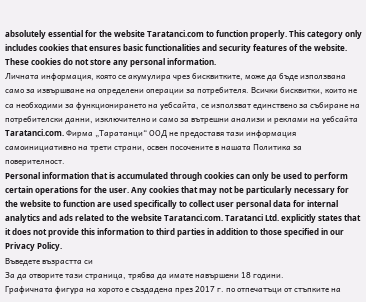absolutely essential for the website Taratanci.com to function properly. This category only includes cookies that ensures basic functionalities and security features of the website. These cookies do not store any personal information.
Личната информация, която се акумулира чрез бисквитките, може да бъде използвана само за извършване на определени операции за потребителя. Всички бисквитки, които не са необходими за функционирането на уебсайта, се използват единствено за събиране на потребителски данни, изключително и само за вътрешни анализи и реклами на уебсайта Taratanci.com. Фирма „Таратанци“ ООД не предоставя тази информация самоинициативно на трети страни, освен посочените в нашата Политика за поверителност.
Personal information that is accumulated through cookies can only be used to perform certain operations for the user. Any cookies that may not be particularly necessary for the website to function are used specifically to collect user personal data for internal analytics and ads related to the website Taratanci.com. Taratanci Ltd. explicitly states that it does not provide this information to third parties in addition to those specified in our Privacy Policy.
Въведете възрастта си
За да отворите тази страница, трябва да имате навършени 18 години.
Графичната фигура на хорото е създадена през 2017 г. по отпечатъци от стъпките на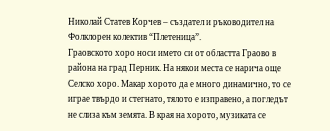Николай Статев Корчев – създател и ръководител на Фолклорен колектив “Плетеница”.
Граовското хоро носи името си от областта Граово в района на град Перник. На някои места се нарича още Селско хоро. Макар хорото да е много динамично, то се играе твърдо и стегнато, тялото е изправено, а погледът не слиза към земята. В края на хорото, музиката се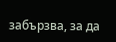забързва, за да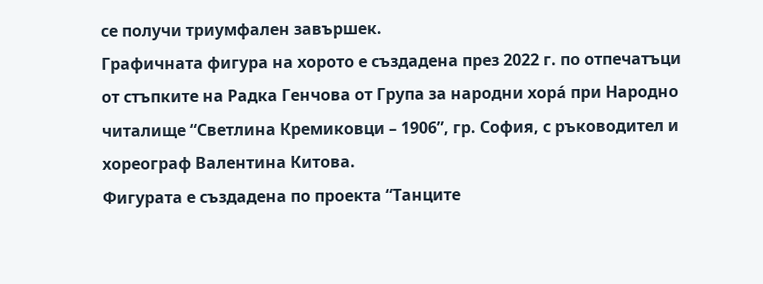се получи триумфален завършек.
Графичната фигура на хорото е създадена през 2022 г. по отпечатъци от стъпките на Радка Генчова от Група за народни хора́ при Народно читалище “Светлина Кремиковци – 1906”, гр. София, с ръководител и хореограф Валентина Китова.
Фигурата е създадена по проекта “Танците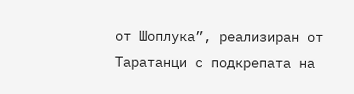от Шоплука”, реализиран от Таратанци с подкрепата на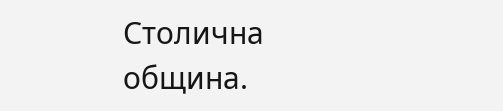Столична община.